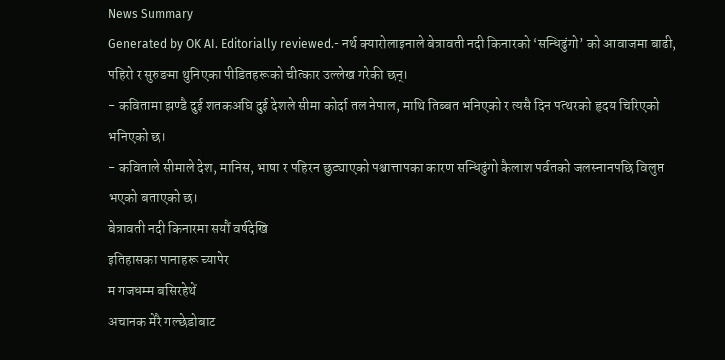News Summary
Generated by OK AI. Editorially reviewed.- नर्थ क्यारोलाइनाले बेत्रावती नदी किनारको ‘सन्धिढुंगो’ को आवाजमा बाढी, पहिरो र सुरुङमा थुनिएका पीडितहरूको चीत्कार उल्लेख गरेकी छन्।
- कवितामा झण्डै दुई शतकअघि दुई देशले सीमा कोर्दा तल नेपाल, माथि तिब्बत भनिएको र त्यसै दिन पत्थरको हृदय चिरिएको भनिएको छ।
- कविताले सीमाले देश, मानिस, भाषा र पहिरन छुट्याएको पश्चात्तापका कारण सन्धिढुंगो कैलाश पर्वतको जलस्नानपछि विलुप्त भएको बताएको छ।
बेत्रावती नदी किनारमा सयौं वर्षदेखि
इतिहासका पानाहरू च्यापेर
म गजधम्म बसिरहेथें
अचानक मेरै गल्छेडोबाट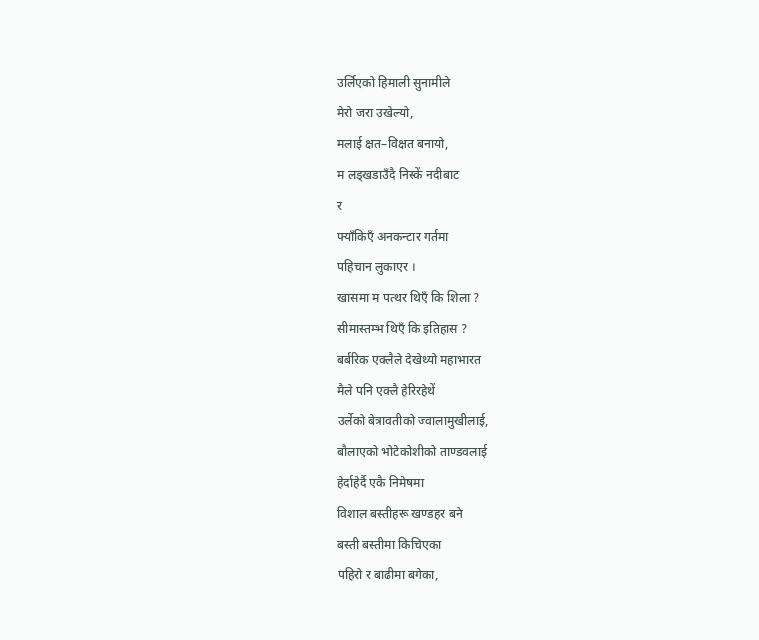उर्लिएको हिमाली सुनामीले
मेरो जरा उखेल्यो,
मलाई क्षत–विक्षत बनायो,
म लड्खडाउँदै निस्कें नदीबाट
र
फ्याँकिएँ अनकन्टार गर्तमा
पहिचान लुकाएर ।
खासमा म पत्थर थिएँ कि शिला ?
सीमास्तम्भ थिएँ कि इतिहास ?
बर्बरिक एक्लैले देखेथ्यो महाभारत
मैले पनि एक्लै हेरिरहेथें
उर्लेको बेत्रावतीको ज्वालामुखीलाई,
बौलाएको भोटेकोशीको ताण्डवलाई
हेर्दाहेर्दै एकै निमेषमा
विशाल बस्तीहरू खण्डहर बने
बस्ती बस्तीमा किचिएका
पहिरो र बाढीमा बगेका,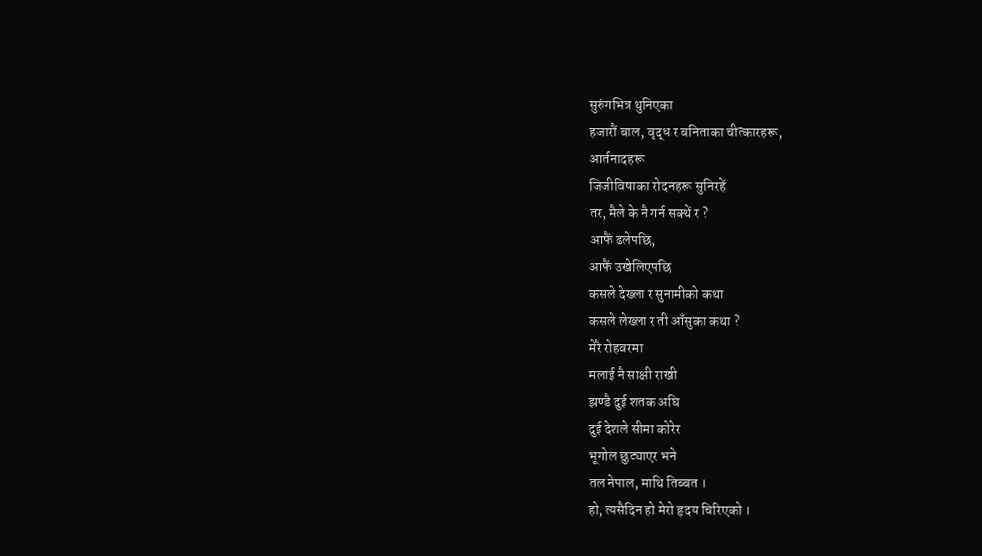सुरुंगभित्र थुनिएका
हजारौं बाल, वृद्ध र बनिताका चीत्कारहरू,
आर्तनादहरू
जिजीविषाका रोदनहरू सुनिरहें
तर, मैले के नै गर्न सक्थें र ?
आफैं ढलेपछि,
आफैं उखेलिएपछि
कसले देख्ला र सुनामीको कथा
कसले लेख्ला र ती आँसुका कथा ?
मेरै रोहवरमा
मलाई नै साक्षी राखी
झण्डै दुई शतक अघि
दुई देशले सीमा कोरेर
भूगोल छुट्याएर भने
तल नेपाल, माथि तिब्बत ।
हो, त्यसैदिन हो मेरो हृदय चिरिएको ।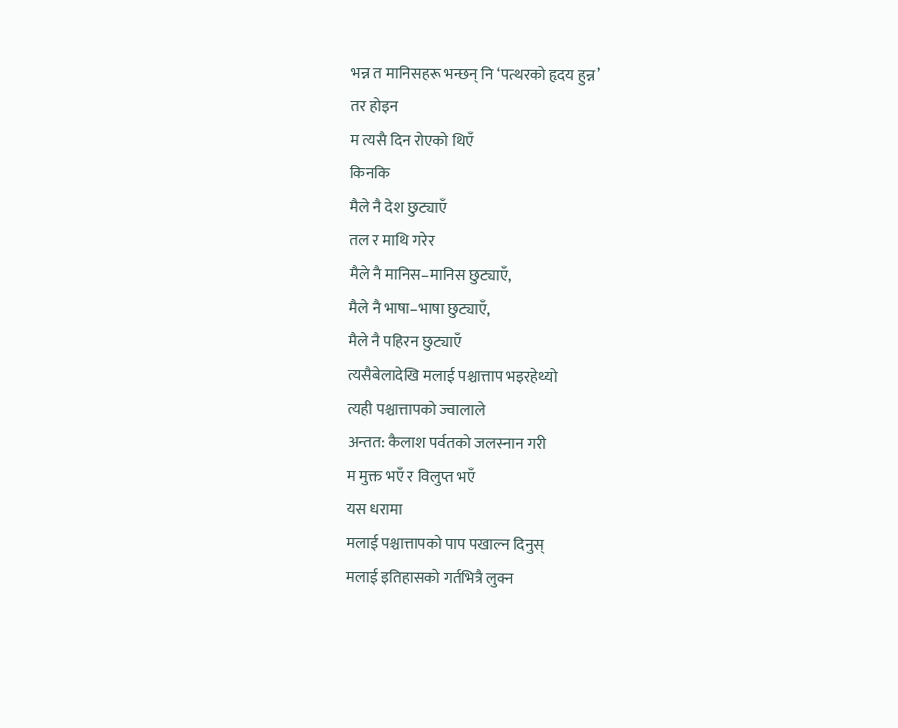भन्न त मानिसहरू भन्छन् नि ‘पत्थरको हृदय हुन्न’
तर होइन
म त्यसै दिन रोएको थिएँ
किनकि
मैले नै देश छुट्याएँ
तल र माथि गरेर
मैले नै मानिस–मानिस छुट्याएँ,
मैले नै भाषा–भाषा छुट्याएँ,
मैले नै पहिरन छुट्याएँ
त्यसैबेलादेखि मलाई पश्चात्ताप भइरहेथ्यो
त्यही पश्चात्तापको ज्वालाले
अन्तत: कैलाश पर्वतको जलस्नान गरी
म मुक्त भएँ र विलुप्त भएँ
यस धरामा
मलाई पश्चात्तापको पाप पखाल्न दिनुस्
मलाई इतिहासको गर्तभित्रै लुक्न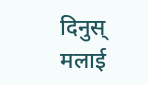दिनुस्
मलाई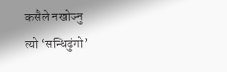कसैले नखोज्नु
त्यो ‘सन्धिढुंगो’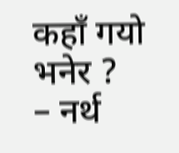कहाँ गयो भनेर ?
– नर्थ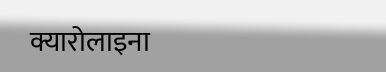क्यारोलाइना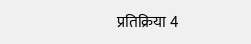प्रतिक्रिया 4